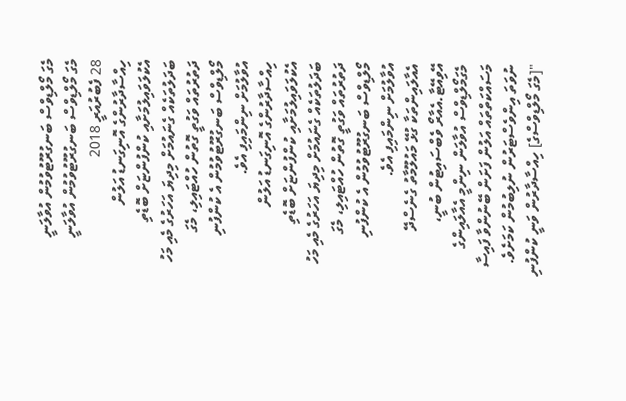މެގަ މޯލްޑިވްސް ބަނގުރޫޓުވުމުން އުވާލަނީ
މެގަ މޯލްޑިވްސް ބަނގުރޫޓުވުމުން އުވާލަނީ
28 ފެބުރުއަރީ 2018
ހިއްސާދާރުންގެ އޮނިގަނޑު އަލުން އެކުލަވައިލުމަށާއި ކުންފުންޏަށް ބޮޑެތި ބަދަލުތަކެއް ގެނައުމަށް މިދިޔަ އަހަރުގެ މެއި މަހު ދަތުރުތައް ވަގުތީ ގޮތުން ހުއްޓައިލި، މެގަ މޯލްޑިވްސް ބަނގުރޫޓުވުމުން އެ ކުންފުނި އުވާލުމަށް ނިންމައިފި އެވެ.
ހިއްސާދާރުންގެ އޮނިގަނޑު އަލުން އެކުލަވައިލުމަށާއި ކުންފުންޏަށް ބޮޑެތި ބަދަލުތަކެއް ގެނައުމަށް މިދިޔަ އަހަރުގެ މެއި މަހު ދަތުރުތައް ވަގުތީ ގޮތުން ހުއްޓައިލި، މެގަ މޯލްޑިވްސް ބަނގުރޫޓުވުމުން އެ ކުންފުނި އުވާލުމަށް ނިންމައިފި އެވެ.
އެއާލައިންތަކާ ގުޅޭ މައުލޫމާތު ގެނެސްދޭ އޭވިއޭޓާ.އެއާރޯ ވެބްސައިޓުން ބުނީ، މެގަމޯލްޑިވްސް އުވާލަން ނިންމީ އެއާލައިންގެ މަސައްކަތްތައް އަލުން ފަށަން ބޭނުންވާ ފައިސާ ނުވަތަ އިންވެސްޓަރުން ނުލިބުމުން ކަމަށެވެ.
"[މެގަ މޯލްޑިވްސްގެ] ހިއްސާދާރުން ވަނީ ކުންފުނި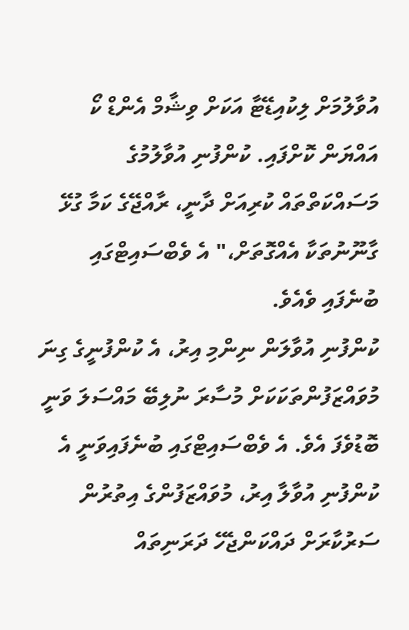އުވާލުމަށް ލިކުއިޑޭޓާ އަކަށް ވިޝާމް އެންޑް ކޯ އައްޔަން ކޮށްފައި. ކުންފުނި އުވާލުމުގެ މަސައްކަތްތައް ކުރިއަށް ދާނީ، ރާއްޖޭގެ ކަމާ ގުޅޭ ގާނޫނުތަކާ އެއްގޮތަށް،" އެ ވެބްސައިޓްގައި ބުނެފައި ވެއެވެ.
ކުންފުނި އުވާލަން ނިންމި އިރު، އެ ކުންފުނީގެ ގިނަ މުވައްޒަފުންތަކަކަށް މުސާރަ ނުލިބޭ މައްސަލަ ވަނީ ބޮޑުވެފަ އެވެ. އެ ވެބްސައިޓްގައި ބުނެފައިވަނީ އެ ކުންފުނި އުވާލާ އިރު، މުވައްޒަފުންގެ އިތުރުން ސަރުކާރަށް ދައްކަންޖެހޭ ދަރަނިތައް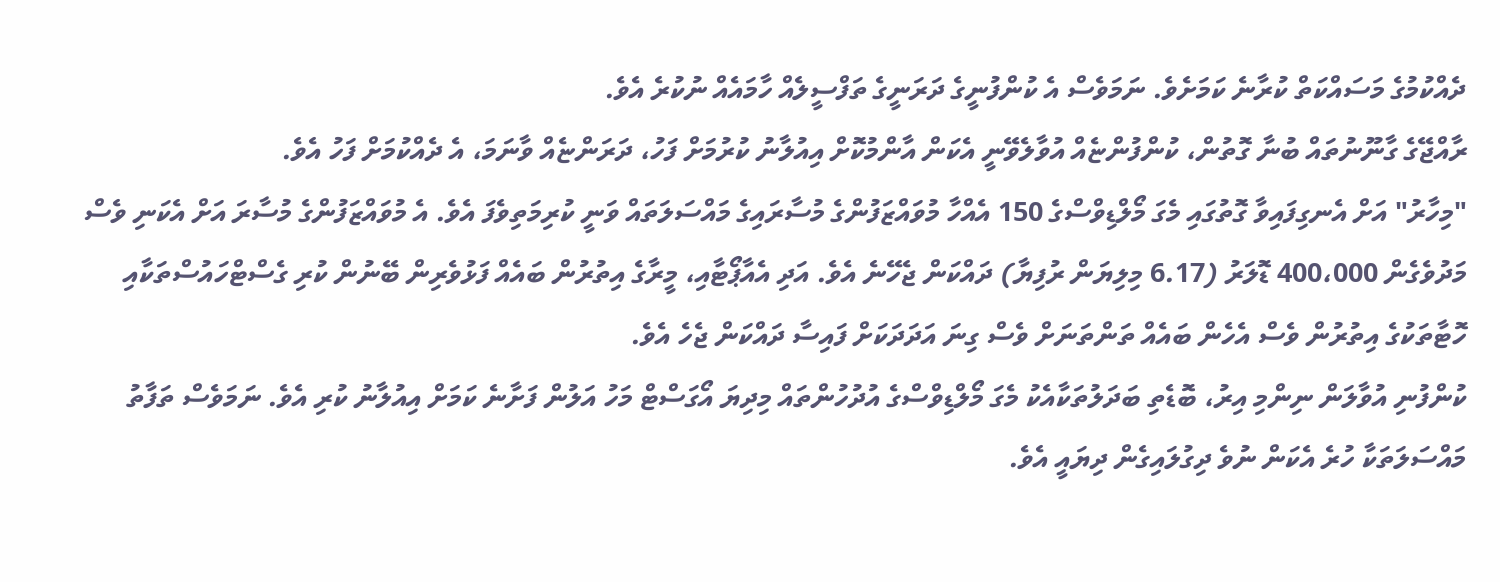ދެއްކުމުގެ މަސައްކަތް ކުރާނެ ކަމަށެވެ. ނަމަވެސް އެ ކުންފުނީގެ ދަރަނީގެ ތަފްސީލެއް ހާމައެއް ނުކުރެ އެވެ.
ރާއްޖޭގެ ގާނޫނުތައް ބުނާ ގޮތުން، ކުންފުންޏެއް އުވާލެވޭނީ އެކަން އާންމުކޮށް އިއުލާނު ކުރުމަށް ފަހު، ދަރަންޏެއް ވާނަމަ، އެ ދެއްކުމަށް ފަހު އެވެ.
"މިހާރު" އަށް އެނގިފައިވާ ގޮތުގައި މެގަ މޯލްޑިވްސްގެ 150 އެއްހާ މުވައްޒަފުންގެ މުސާރައިގެ މައްސަލަތައް ވަނީ ކުރިމަތިވެފަ އެވެ. އެ މުވައްޒަފުންގެ މުސާރަ އަށް އެކަނި ވެސް މަދުވެގެން 400،000 ޑޮލަރު (6.17 މިލިޔަން ރުފިޔާ) ދައްކަން ޖެހޭނެ އެވެ. އަދި އެއާޕޯޓާއި، މީރާގެ އިތުރުން ބައެއް ފަޅުވެރިން ބޭނުން ކުރި ގެސްޓްހައުސްތަކާއި ހޮޓާތަކުގެ އިތުރުން ވެސް އެހެން ބައެއް ތަންތަނަށް ވެސް ގިނަ އަދަދަކަށް ފައިސާ ދައްކަން ޖެހެ އެވެ.
ކުންފުނި އުވާލަން ނިންމި އިރު، ބޮޑެތި ބަދަލުތަކާއެކު މެގަ މޯލްޑިވްސްގެ އުދުހުންތައް މިދިޔަ އޯގަސްޓް މަހު އަލުން ފަށާނެ ކަމަށް އިއުލާނު ކުރި އެވެ. ނަމަވެސް ތަފާތު މައްސަލަތަކާ ހުރެ އެކަން ނުވެ ދިގުލައިގެން ދިޔައީ އެވެ.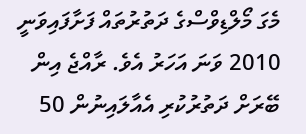މެގަ މޯލްޑިވްސްގެ ދަތުރުތައް ފަށާފައިވަނީ 2010 ވަނަ އަހަރު އެވެ. ރާއްޖެ އިން ބޭރަށް ދަތުރުކުރި އެއާލައިނުން 50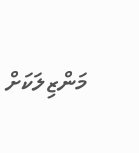މަންޒިލަކަށް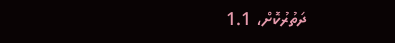ދަތުރުކޮށް، 1.1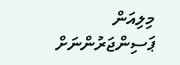މިލިއަން ޕަސިންޖަރުންނަށް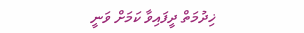ޚިދުމަތް ދީފައިވާ ކަމަށް ވަނީ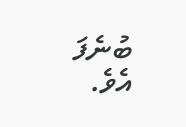ބުނެފަ އެވެ.